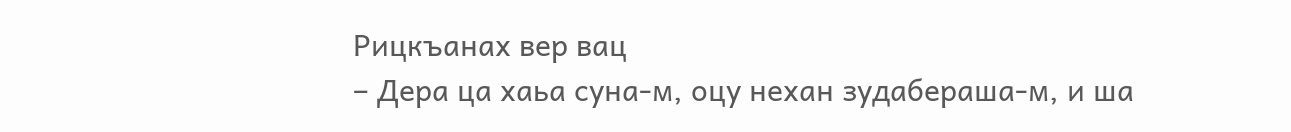Рицкъанах вер вац
– Дера ца хаьа суна-м, оцу нехан зудабераша-м, и ша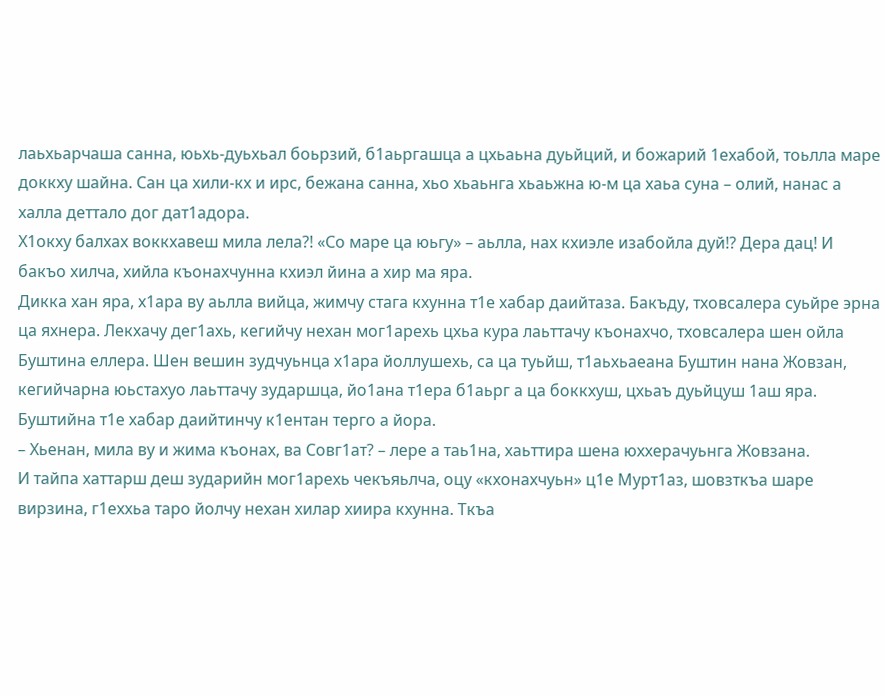лаьхьарчаша санна, юьхь-дуьхьал боьрзий, б1аьргашца а цхьаьна дуьйций, и божарий 1ехабой, тоьлла маре доккху шайна. Сан ца хили-кх и ирс, бежана санна, хьо хьаьнга хьаьжна ю-м ца хаьа суна – олий, нанас а халла деттало дог дат1адора.
Х1окху балхах воккхавеш мила лела?! «Со маре ца юьгу» – аьлла, нах кхиэле изабойла дуй!? Дера дац! И бакъо хилча, хийла къонахчунна кхиэл йина а хир ма яра.
Дикка хан яра, х1ара ву аьлла вийца, жимчу стага кхунна т1е хабар даийтаза. Бакъду, тховсалера суьйре эрна ца яхнера. Лекхачу дег1ахь, кегийчу нехан мог1арехь цхьа кура лаьттачу къонахчо, тховсалера шен ойла Буштина еллера. Шен вешин зудчуьнца х1ара йоллушехь, са ца туьйш, т1аьхьаеана Буштин нана Жовзан, кегийчарна юьстахуо лаьттачу зударшца, йо1ана т1ера б1аьрг а ца боккхуш, цхьаъ дуьйцуш 1аш яра. Буштийна т1е хабар даийтинчу к1ентан терго а йора.
– Хьенан, мила ву и жима къонах, ва Совг1ат? – лере а таь1на, хаьттира шена юххерачуьнга Жовзана.
И тайпа хаттарш деш зударийн мог1арехь чекъяьлча, оцу «кхонахчуьн» ц1е Мурт1аз, шовзткъа шаре вирзина, г1еххьа таро йолчу нехан хилар хиира кхунна. Ткъа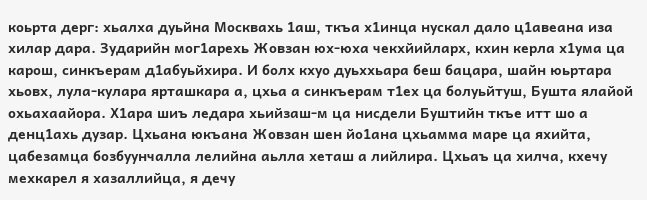коьрта дерг: хьалха дуьйна Москвахь 1аш, ткъа х1инца нускал дало ц1авеана иза хилар дара. Зударийн мог1арехь Жовзан юх-юха чекхйийларх, кхин керла х1ума ца карош, синкъерам д1абуьйхира. И болх кхуо дуьххьара беш бацара, шайн юьртара хьовх, лула-кулара ярташкара а, цхьа а синкъерам т1ех ца болуьйтуш, Бушта ялайой охьахаайора. Х1ара шиъ ледара хьийзаш-м ца нисдели Буштийн ткъе итт шо а денц1ахь дузар. Цхьана юкъана Жовзан шен йо1ана цхьамма маре ца яхийта, цабезамца бозбуунчалла лелийна аьлла хеташ а лийлира. Цхьаъ ца хилча, кхечу мехкарел я хазаллийца, я дечу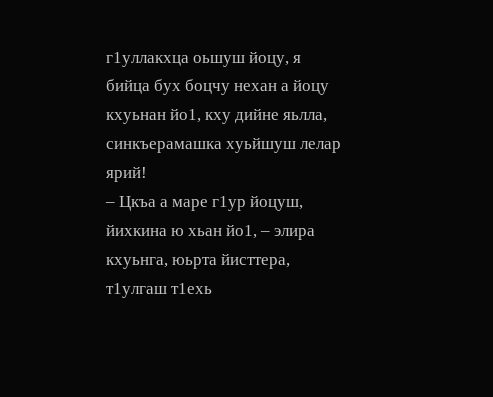г1уллакхца оьшуш йоцу, я бийца бух боцчу нехан а йоцу кхуьнан йо1, кху дийне яьлла, синкъерамашка хуьйшуш лелар ярий!
– Цкъа а маре г1ур йоцуш, йихкина ю хьан йо1, – элира кхуьнга, юьрта йисттера, т1улгаш т1ехь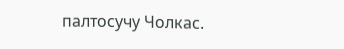палтосучу Чолкас.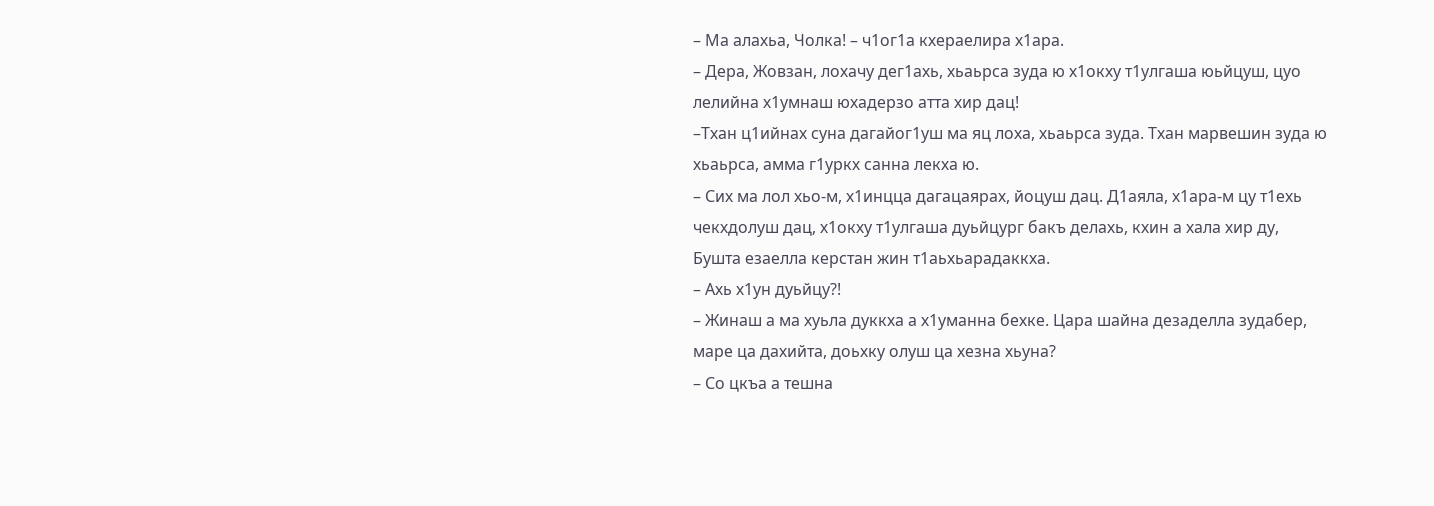– Ма алахьа, Чолка! – ч1ог1а кхераелира х1ара.
– Дера, Жовзан, лохачу дег1ахь, хьаьрса зуда ю х1окху т1улгаша юьйцуш, цуо лелийна х1умнаш юхадерзо атта хир дац!
–Тхан ц1ийнах суна дагайог1уш ма яц лоха, хьаьрса зуда. Тхан марвешин зуда ю хьаьрса, амма г1уркх санна лекха ю.
– Сих ма лол хьо-м, х1инцца дагацаярах, йоцуш дац. Д1аяла, х1ара-м цу т1ехь чекхдолуш дац, х1окху т1улгаша дуьйцург бакъ делахь, кхин а хала хир ду, Бушта езаелла керстан жин т1аьхьарадаккха.
– Ахь х1ун дуьйцу?!
– Жинаш а ма хуьла дуккха а х1уманна бехке. Цара шайна дезаделла зудабер, маре ца дахийта, доьхку олуш ца хезна хьуна?
– Со цкъа а тешна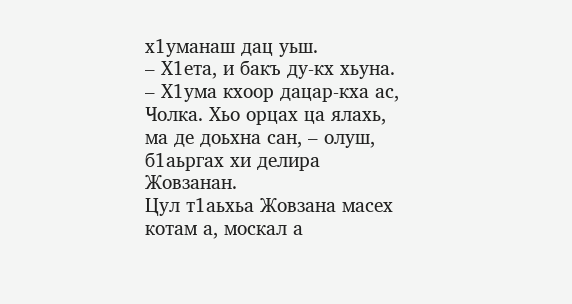х1уманаш дац уьш.
– Х1ета, и бакъ ду-кх хьуна.
– Х1ума кхоор дацар-кха ас, Чолка. Хьо орцах ца ялахь, ма де доьхна сан, – олуш, б1аьргах хи делира Жовзанан.
Цул т1аьхьа Жовзана масех котам а, москал а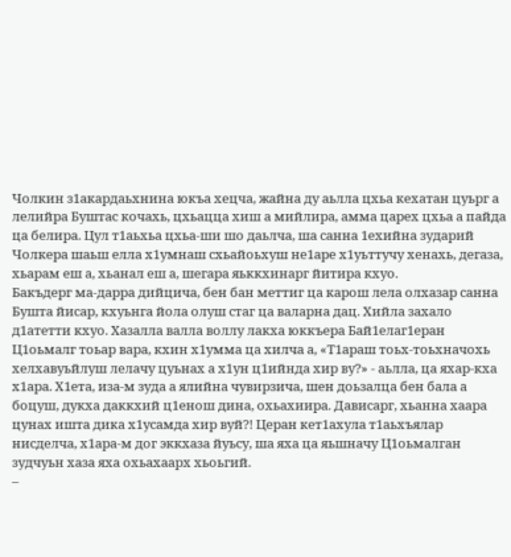Чолкин з1акардаьхнина юкъа хецча, жайна ду аьлла цхьа кехатан цуьрг а лелийра Буштас кочахь, цхьацца хиш а мийлира, амма царех цхьа а пайда ца белира. Цул т1аьхьа цхьа-ши шо даьлча, ша санна 1ехийна зударий Чолкера шаьш елла х1умнаш схьайоьхуш не1аре х1уьттучу хенахь, дегаза, хьарам еш а, хьанал еш а, шегара яьккхинарг йитира кхуо.
Бакъдерг ма-дарра дийцича, бен бан меттиг ца карош лела олхазар санна Бушта йисар, кхуьнга йола олуш стаг ца валарна дац. Хийла захало д1атетти кхуо. Хазалла валла воллу лакха юккъера Бай1елаг1еран Ц1оьмалг тоьар вара, кхин х1умма ца хилча а, «Т1араш тоьх-тоьхначохь хелхавуьйлуш лелачу цуьнах а х1ун ц1ийнда хир ву?» - аьлла, ца яхар-кха х1ара. Х1ета, иза-м зуда а ялийна чувирзича, шен доьзалца бен бала а боцуш, дукха даккхий ц1енош дина, охьахиира. Дависарг, хьанна хаара цунах ишта дика х1усамда хир вуй?! Церан кет1ахула т1аьхъялар нисделча, х1ара-м дог эккхаза йуьсу, ша яха ца яьшначу Ц1оьмалган зудчуьн хаза яха охьахаарх хьоьгий.
–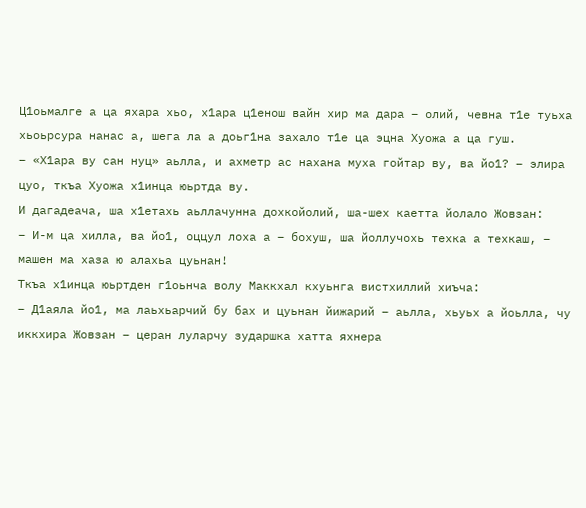Ц1оьмалге а ца яхара хьо, х1ара ц1енош вайн хир ма дара – олий, чевна т1е туьха хьоьрсура нанас а, шега ла а доьг1на захало т1е ца эцна Хуожа а ца гуш.
– «Х1ара ву сан нуц» аьлла, и ахметр ас нахана муха гойтар ву, ва йо1? – элира цуо, ткъа Хуожа х1инца юьртда ву.
И дагадеача, ша х1етахь аьллачунна дохкойолий, ша-шех каетта йолало Жовзан:
– И-м ца хилла, ва йо1, оццул лоха а – бохуш, ша йоллучохь техка а техкаш, – машен ма хаза ю алахьа цуьнан!
Ткъа х1инца юьртден г1оьнча волу Маккхал кхуьнга вистхиллий хиъча:
– Д1аяла йо1, ма лаьхьарчий бу бах и цуьнан йижарий – аьлла, хьуьх а йоьлла, чу иккхира Жовзан – церан луларчу зударшка хатта яхнера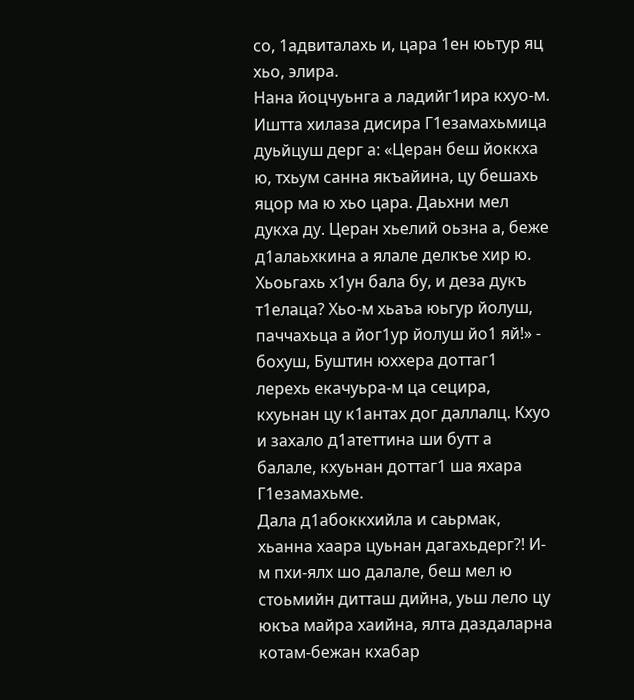со, 1адвиталахь и, цара 1ен юьтур яц хьо, элира.
Нана йоцчуьнга а ладийг1ира кхуо-м. Иштта хилаза дисира Г1езамахьмица дуьйцуш дерг а: «Церан беш йоккха ю, тхьум санна якъайина, цу бешахь яцор ма ю хьо цара. Даьхни мел дукха ду. Церан хьелий оьзна а, беже д1алаьхкина а ялале делкъе хир ю. Хьоьгахь х1ун бала бу, и деза дукъ т1елаца? Хьо-м хьаъа юьгур йолуш, паччахьца а йог1ур йолуш йо1 яй!» - бохуш, Буштин юххера доттаг1 лерехь екачуьра-м ца сецира, кхуьнан цу к1антах дог даллалц. Кхуо и захало д1атеттина ши бутт а балале, кхуьнан доттаг1 ша яхара Г1езамахьме.
Дала д1абоккхийла и саьрмак, хьанна хаара цуьнан дагахьдерг?! И-м пхи-ялх шо далале, беш мел ю стоьмийн дитташ дийна, уьш лело цу юкъа майра хаийна, ялта даздаларна котам-бежан кхабар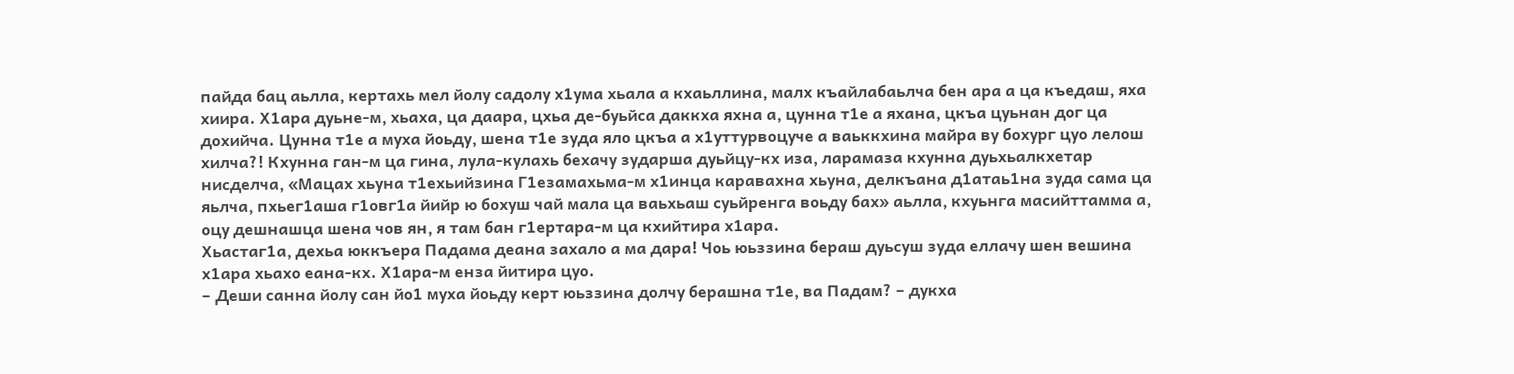пайда бац аьлла, кертахь мел йолу садолу х1ума хьала а кхаьллина, малх къайлабаьлча бен ара а ца къедаш, яха хиира. Х1ара дуьне-м, хьаха, ца даара, цхьа де-буьйса даккха яхна а, цунна т1е а яхана, цкъа цуьнан дог ца дохийча. Цунна т1е а муха йоьду, шена т1е зуда яло цкъа а х1уттурвоцуче а ваьккхина майра ву бохург цуо лелош хилча?! Кхунна ган-м ца гина, лула-кулахь бехачу зударша дуьйцу-кх иза, ларамаза кхунна дуьхьалкхетар нисделча, «Мацах хьуна т1ехьийзина Г1езамахьма-м х1инца каравахна хьуна, делкъана д1атаь1на зуда сама ца яьлча, пхьег1аша г1овг1а йийр ю бохуш чай мала ца ваьхьаш суьйренга воьду бах» аьлла, кхуьнга масийттамма а, оцу дешнашца шена чов ян, я там бан г1ертара-м ца кхийтира х1ара.
Хьастаг1а, дехьа юккъера Падама деана захало а ма дара! Чоь юьззина бераш дуьсуш зуда еллачу шен вешина х1ара хьахо еана-кх. Х1ара-м енза йитира цуо.
– Деши санна йолу сан йо1 муха йоьду керт юьззина долчу берашна т1е, ва Падам? – дукха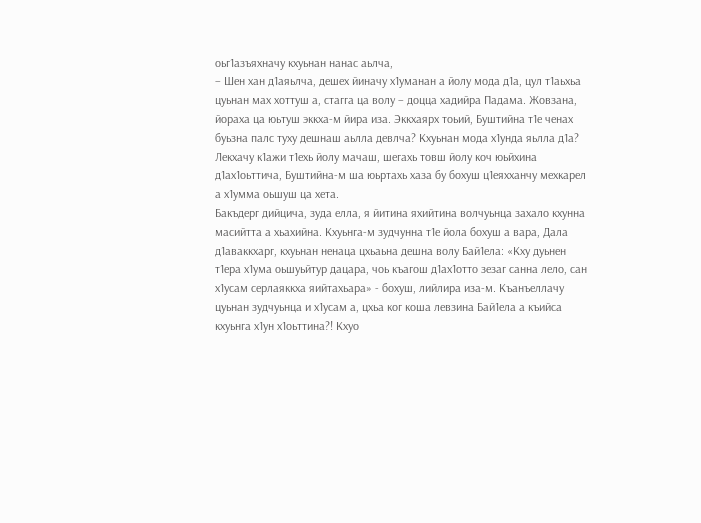оьг1азъяхначу кхуьнан нанас аьлча,
– Шен хан д1аяьлча, дешех йиначу х1уманан а йолу мода д1а, цул т1аьхьа цуьнан мах хоттуш а, стагга ца волу – доцца хадийра Падама. Жовзана, йораха ца юьтуш эккха-м йира иза. Эккхаярх тоьий, Буштийна т1е ченах буьзна палс туху дешнаш аьлла девлча? Кхуьнан мода х1унда яьлла д1а? Лекхачу к1ажи т1ехь йолу мачаш, шегахь товш йолу коч юьйхина д1ах1оьттича, Буштийна-м ша юьртахь хаза бу бохуш ц1еяхханчу мехкарел а х1умма оьшуш ца хета.
Бакъдерг дийцича, зуда елла, я йитина яхийтина волчуьнца захало кхунна масийтта а хьахийна. Кхуьнга-м зудчунна т1е йола бохуш а вара, Дала д1аваккхарг, кхуьнан ненаца цхьаьна дешна волу Бай1ела: «Кху дуьнен т1ера х1ума оьшуьйтур дацара, чоь къагош д1ах1отто зезаг санна лело, сан х1усам серлаяккха яийтахьара» - бохуш, лийлира иза-м. Къанъеллачу цуьнан зудчуьнца и х1усам а, цхьа ког коша левзина Бай1ела а къийса кхуьнга х1ун х1оьттина?! Кхуо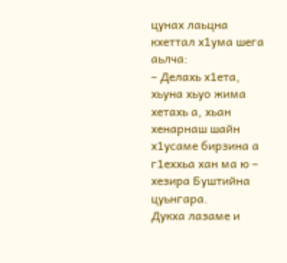цунах лаьцна кхеттал х1ума шега аьлча:
– Делахь х1ета, хьуна хьуо жима хетахь а, хьан хенарнаш шайн х1усаме бирзина а г1еххьа хан ма ю – хезира Буштийна цуьнгара.
Дукха лазаме и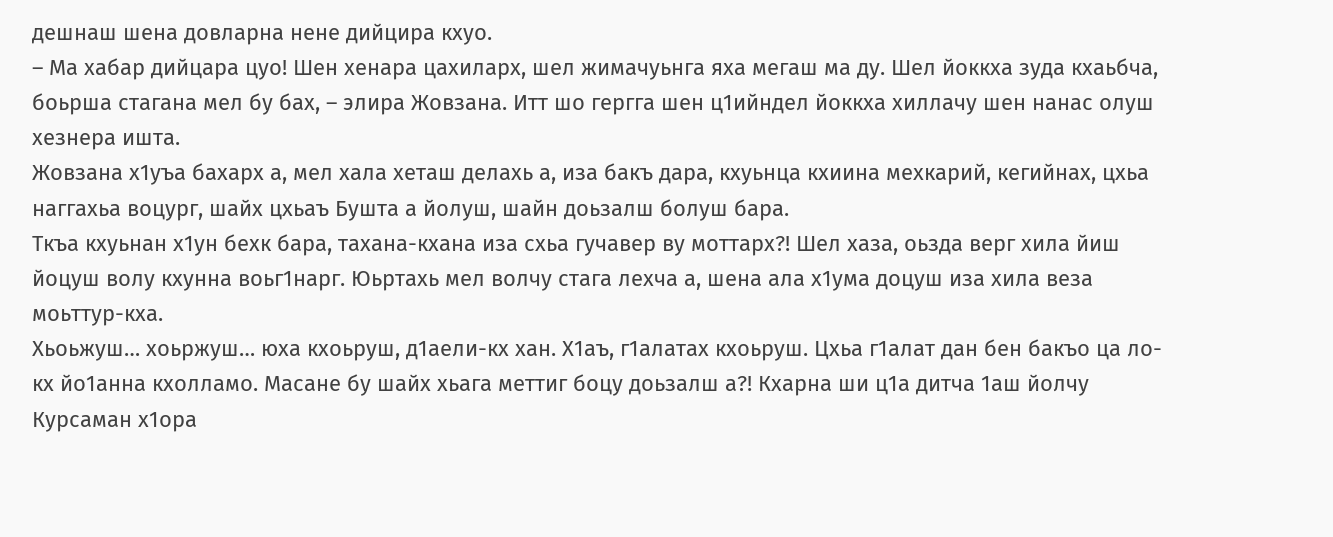дешнаш шена довларна нене дийцира кхуо.
– Ма хабар дийцара цуо! Шен хенара цахиларх, шел жимачуьнга яха мегаш ма ду. Шел йоккха зуда кхаьбча, боьрша стагана мел бу бах, – элира Жовзана. Итт шо гергга шен ц1ийндел йоккха хиллачу шен нанас олуш хезнера ишта.
Жовзана х1уъа бахарх а, мел хала хеташ делахь а, иза бакъ дара, кхуьнца кхиина мехкарий, кегийнах, цхьа наггахьа воцург, шайх цхьаъ Бушта а йолуш, шайн доьзалш болуш бара.
Ткъа кхуьнан х1ун бехк бара, тахана-кхана иза схьа гучавер ву моттарх?! Шел хаза, оьзда верг хила йиш йоцуш волу кхунна воьг1нарг. Юьртахь мел волчу стага лехча а, шена ала х1ума доцуш иза хила веза моьттур-кха.
Хьоьжуш… хоьржуш… юха кхоьруш, д1аели-кх хан. Х1аъ, г1алатах кхоьруш. Цхьа г1алат дан бен бакъо ца ло-кх йо1анна кхолламо. Масане бу шайх хьага меттиг боцу доьзалш а?! Кхарна ши ц1а дитча 1аш йолчу Курсаман х1ора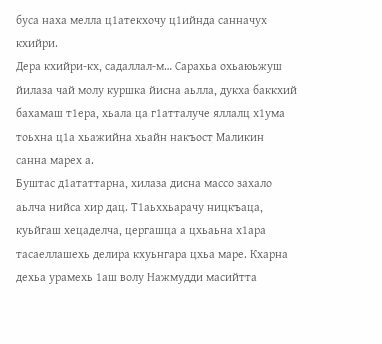буса наха мелла ц1атекхочу ц1ийнда санначух кхийри.
Дера кхийри-кх, садаллал-м… Сарахьа охьаюьжуш йилаза чай молу куршка йисна аьлла, дукха баккхий бахамаш т1ера, хьала ца г1атталуче яллалц х1ума тоьхна ц1а хьажийна хьайн накъост Маликин санна марех а.
Буштас д1ататтарна, хилаза дисна массо захало аьлча нийса хир дац. Т1аьххьарачу ницкъаца, куьйгаш хецаделча, цергашца а цхьаьна х1ара тасаеллашехь делира кхуьнгара цхьа маре. Кхарна дехьа урамехь 1аш волу Нажмудди масийтта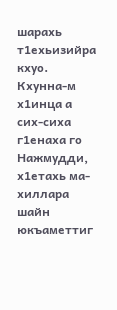шарахь т1ехьизийра кхуо. Кхунна-м х1инца а сих-сиха г1енаха го Нажмудди, х1етахь ма-хиллара шайн юкъаметтиг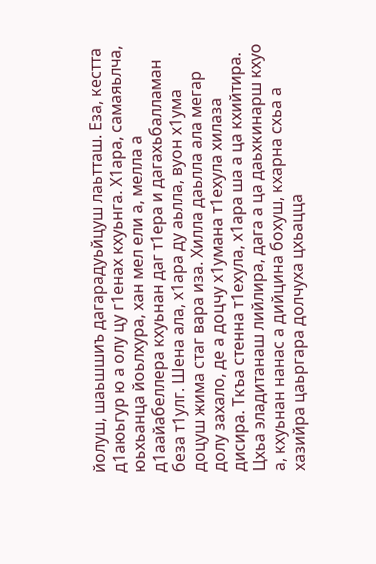йолуш, шаьшшиъ дагарадуьйцуш лаьтташ. Еза, кестта д1аюьгур ю а олу цу г1енах кхуьнга. Х1ара, самаяьлча, юьхьанца йоьлхура, хан мел ели а, мелла а д1аайабеллера кхуьнан даг т1ера и дагахьбалламан беза т1улг. Шена ала, х1ара ду аьлла, вуон х1ума доцуш жима стаг вара иза. Хилла даьлла ала мегар долу захало, де а доцчу х1умана т1ехула хилаза дисира. Ткъа стенна т1ехула, х1ара ша а ца кхийтира. Цхьа эладитанаш лийлира, дага а ца даьхкинарш кхуо а, кхуьнан нанас а дийцина бохуш, кхарна схьа а хазийра цаьргара долчуха цхьацца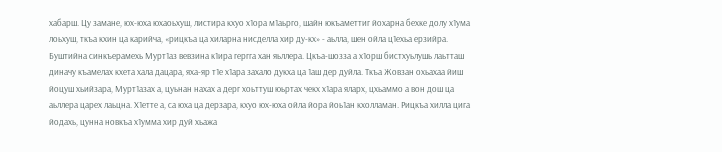хабарш. Цу замане, юх-юха юхаоьхуш, листира кхуо х1ора м1аьрго, шайн юкъаметтиг йохарна бехке долу х1ума лоьхуш, ткъа кхин ца карийча, «рицкъа ца хиларна нисделла хир ду-кх» - аьлла, шен ойла ц1ехьа ерзийра.
Буштийна синкъерамехь Мурт1аз вевзина к1ира гергга хан яьллера. Цкъа-шозза а х1орш бистхуьлушь лаьтташ диначу къамелах кхета хала дацара, яха-яр т1е х1ара захало дукха ца 1аш дер дуйла. Ткъа Жовзан охьахаа йиш йоцуш хьийзара, Мурт1азах а, цуьнан нахах а дерг хоьттуш юьртах чекх х1ара яларх, цхьаммо а вон дош ца аьллера царех лаьцна. Х1етте а, са юха ца дерзара, кхуо юх-юха ойла йора йоь1ан кхолламан. Рицкъа хилла цига йодахь, цунна новкъа х1умма хир дуй хьажа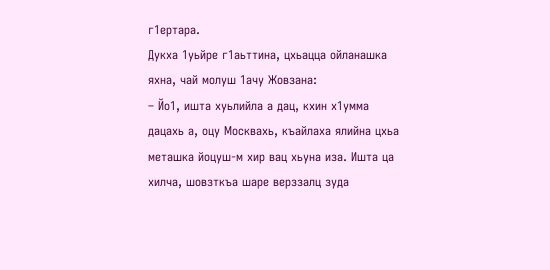г1ертара.
Дукха 1уьйре г1аьттина, цхьацца ойланашка яхна, чай молуш 1ачу Жовзана:
– Йо1, ишта хуьлийла а дац, кхин х1умма дацахь а, оцу Москвахь, къайлаха ялийна цхьа меташка йоцуш-м хир вац хьуна иза. Ишта ца хилча, шовзткъа шаре верззалц зуда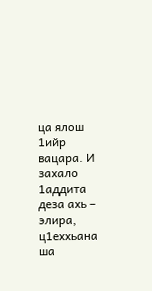ца ялош 1ийр вацара. И захало 1аддита деза ахь – элира, ц1еххьана ша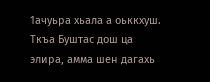1ачуьра хьала а оьккхуш. Ткъа Буштас дош ца элира, амма шен дагахь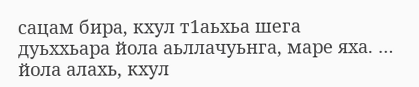сацам бира, кхул т1аьхьа шега дуьххьара йола аьллачуьнга, маре яха. … йола алахь, кхул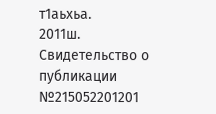т1аьхьа.
2011ш.
Свидетельство о публикации №215052201201